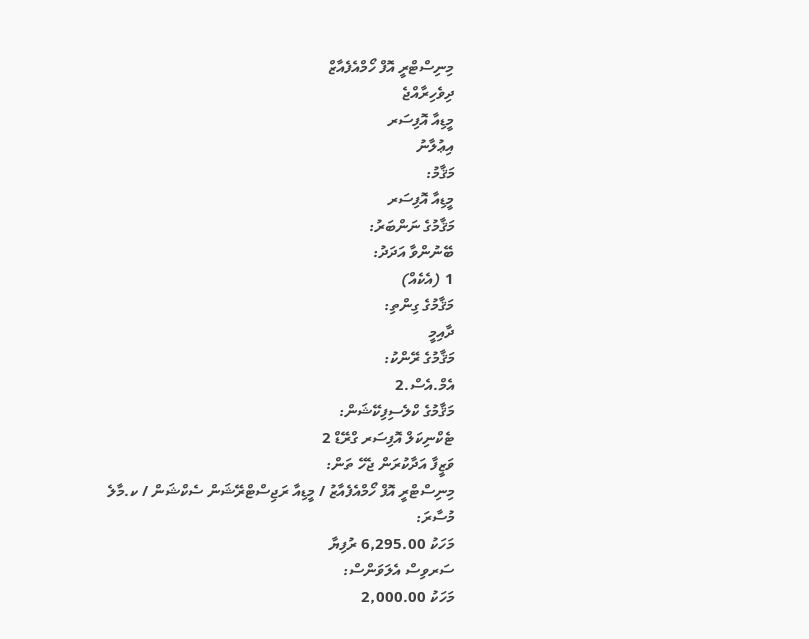މިނިސްޓްރީ އޮފް ހޯމްއެފެއާޒް
ދިވެހިރާއްޖެ
މީޑިއާ އޮފިސަރ
އިޢުލާނު
މަޤާމު:
މީޑިއާ އޮފިސަރ
މަޤާމުގެ ނަންބަރު:
ބޭނުންވާ އަދަދު:
1 (އެކެއް)
މަޤާމުގެ ގިންތި:
ދާއިމީ
މަޤާމުގެ ރޭންކު:
އެމް.އެސް.2
މަޤާމުގެ ކްލެސިފިކޭޝަން:
ޓެކްނިކަލް އޮފިސަރ ގްރޭޑް 2
ވަޒީފާ އަދާކުރަން ޖެހޭ ތަން:
މިނިސްޓްރީ އޮފް ހޯމްއެފެއާޒު / މީޑިއާ ރަޖިސްޓްރޭޝަން ސެކްޝަން / ކ.މާލެ
މުސާރަ:
މަހަކު 6,295.00 ރުފިޔާ
ސަރވިސް އެލަވަންސް:
މަހަކު 2,000.00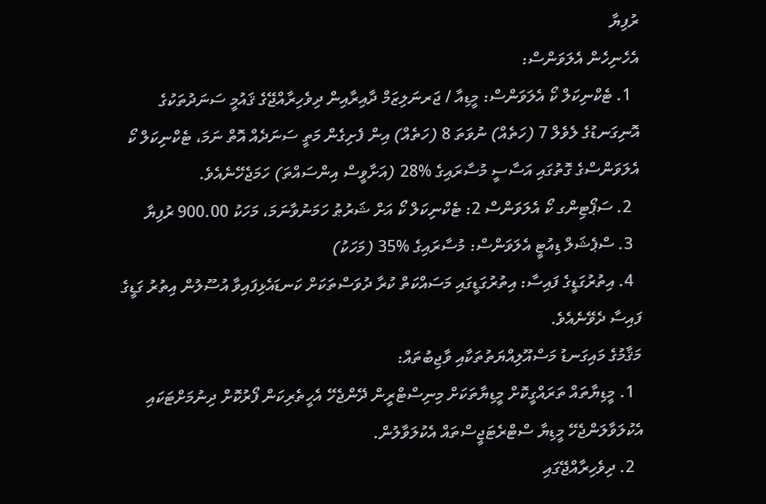ރުފިޔާ
އެހެނިހެން އެލަވަންސް:
  1. ޓެކްނިކަލް ކޯ އެލަވަންސް: މީޑިއާ / ޖަރނަލިޒަމް ދާއިރާއިން ދިވެހިރާއްޖޭގެ ޤައުމީ ސަނަދުތަކުގެ އޮނިގަނޑުގެ ލެވެލް 7 (ހަތެއް) ނުވަތަ 8 (ހަތެއް) އިން ފެށިގެން މަތީ ސަނަދެއް އޮތް ނަމަ، ޓެކްނިކަލް ކޯ އެލަވަންސްގެ ގޮތުގައި އަސާސީ މުސާރައިގެ %28 (އަށާވީސް އިންސައްތަ) ހަމަޖެހޭނެއެވެ.
  2. ސަޕޯޓިންގ ކޯ އެލަވަންސް 2: ޓެކްނިކަލް ކޯ އަށް ޝަރުޠު ހަމަނުވާނަމަ، މަހަކު 900.00 ރުފިޔާ
  3. ސްޕެޝަލް ޑިއުޓީ އެލަވަންސް: މުސާރައިގެ %35 (މަހަކު)
  4. އިތުރުގަޑީގެ ފައިސާ: އިތުރުގަޑީގައި މަސައްކަތް ކުރާ ދުވަސްތަކަށް ކަނޑައެޅިފައިވާ އުސޫލުން އިތުރު ގަޑީގެ ފައިސާ ދެވޭނެއެވެ.
މަޤާމުގެ މައިގަނޑު މަސްއޫލިއްޔަތުތަކާއި ވާޖިބުތައް:
  1. މީޑިޔާތައް ތަރައްގީކޮށް މީޑިޔާތަކަށް މިނިސްޓްރީން ދޭންޖެހޭ އެހީތެރިކަން ފޯރުކޮށް ދިނުމަށްޓަކައި އެކުލަވާލަންޖެހޭ މީޑިޔާ ސްޓްރެޓަޖީސްތައް އެކުލަވާލުން.
  2. ދިވެހިރާއްޖޭގައި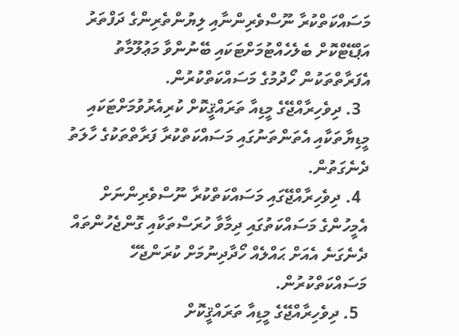މަސައްކަތްކުރާ ނޫސްވެރިންނާއި ލިޔުންތެރިންގެ ދަފްތަރު އަޕްޑޭޓްކޮށް ބެލެހެއްޓުމަށްޓަކައި ބޭނުންވާ މަޢުލޫމާތު އެފަރާތްތަކުން ހޯދުމުގެ މަސައްކަތްކުރުން.
  3. ދިވެހިރާއްޖޭގެ މީޑިއާ ތަރައްޤީކޮށް ކުރިއެރުވުމަށްޓަކައި މީޑިޔާތަކާއި އެތަންތަނުގައި މަސައްކަތްކުރާ ފަރާތްތަކުގެ ހާލަތު ދެނެގަތުން.
  4. ދިވެހިރާއްޖޭގައި މަސައްކަތްކުރާ ނޫސްވެރިންނަށް އެމީހުންގެ މަސައްކަތުގައި ދިމާވާ ހުރަސްތަކާއި ގޮންޖެހުންތައް ދެނެގަނެ އެއަށް ޙައްލެއް ހޯދާދިނުމަށް ކުރަންޖެހޭ މަސައްކަތްކުރުން.
  5. ދިވެހިރާއްޖޭގެ މީޑިއާ ތަރައްޤީކޮށް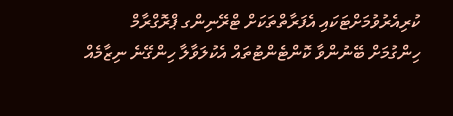ކުރިއެރުވުމަށްޓަކައި އެފަރާތްތަކަށް ޓްރޭނިންގ ޕްރޮގްރާމް ހިންގުމަށް ބޭނުންވާ ކޮންޓެންޓުތައް އެކުލަވާލާ ހިންގޭނެ ނިޒާމެއް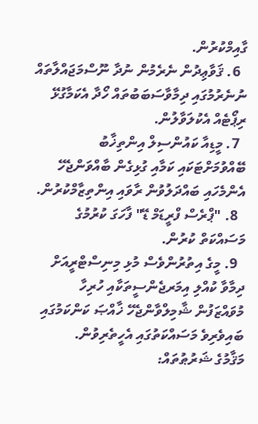ގާއިމްކުރުން.
  6. ޤަވާޢިދުން ނެރެމުން ނުދާ ނޫސްމަޖައްލާތައް ނުނެރުމުގައި ދިމާވާސަބަބުތައް ހޯދާ އެކަމާގުޅޭ ރިޕޯޓެއް އެކުލަވާލުން.
  7. މީޑިއާ ކައުންސިލް އިންތިޚާބު ބޭއްވުމަށްޓަކައި ކަމާއި ގުޅިގެން ބާއްވަންޖެހޭ އެންމެހައި ބައްދަލުވުން ރާވައި އިންތިޒާމްކުރުން.
  8. "ޕްރެސް ފްރީޑަމް ޑޭ" ފާހަގަ ކުރުމުގެ މަސައްކަތް ކުރުން.
  9. މީގެ އިތުރުންވެސް މުޅި މިނިސްޓްރީއަށް ދިމާވާ ކުއްލި އިމަރޖެންސީތަކާއި ހުރިހާ މުވައްޒަފުން ޝާމިލްވާންޖެހޭ ޚާއްޞަ ކަންކަމުގައި ބައިވެރިވެ މަސައްކަތުގައި އެހީތެރިވުން.
މަޤާމުގެ ޝަރުޠުތައް: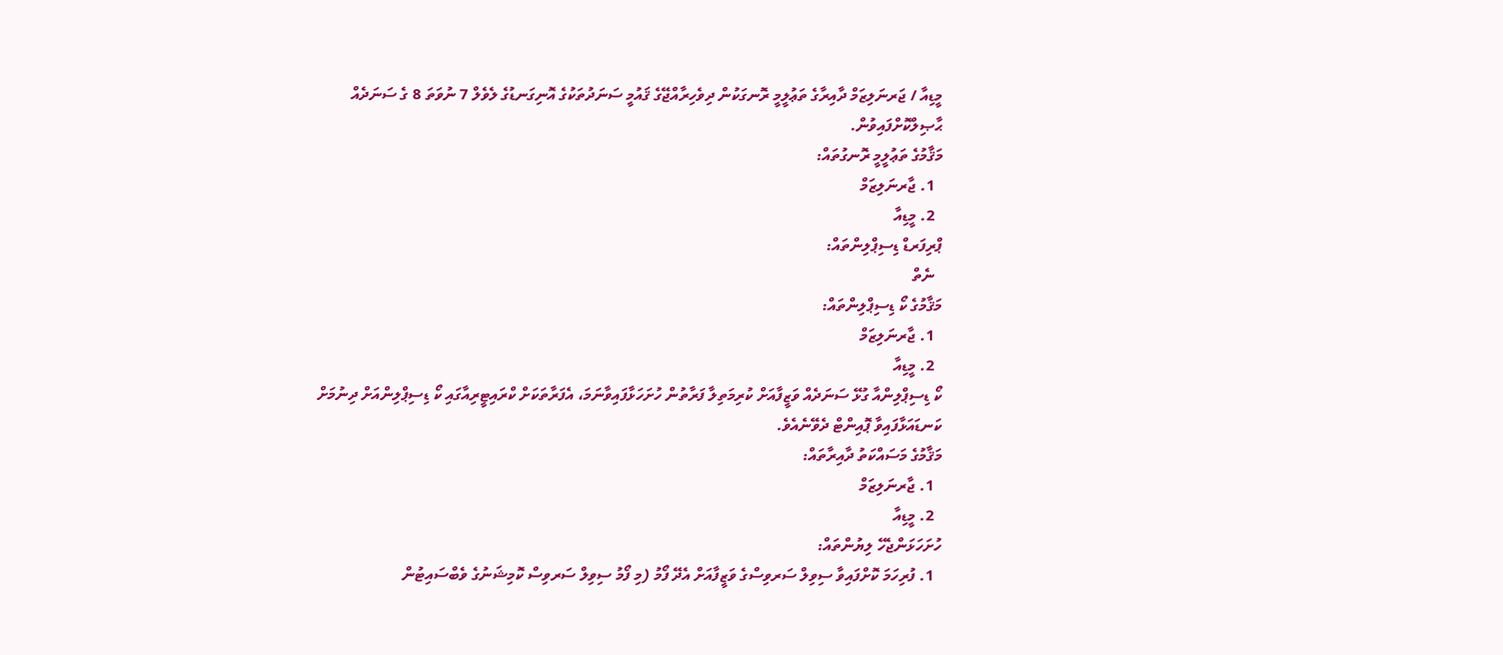މީޑިއާ / ޖަރނަލިޒަމް ދާއިރާގެ ތަޢުލީމީ ރޮނގަކުން ދިވެހިރާއްޖޭގެ ޤައުމީ ސަނަދުތަކުގެ އޮނިގަނޑުގެ ލެވެލް 7 ނުވަތަ 8 ގެ ސަނަދެއް ޙާޞިލްކޮށްފައިވުން.
މަޤާމުގެ ތަޢުލީމީ ރޮނގުތައް:
  1. ޖާރނަލިޒަމް
  2. މީޑިއާ
ޕްރިފަރޑް ޑިސިޕްލިންތައް:
  ނެތް
މަޤާމުގެ ކޯ ޑިސިޕްލިންތައް:
  1. ޖާރނަލިޒަމް
  2. މީޑިއާ
ކޯ ޑިސިޕްލިންއާ ގުޅޭ ސަނަދެއް ވަޒީފާއަށް ކުރިމަތިލާ ފަރާތުން ހުށަހަޅާފައިވާނަމަ، އެފަރާތަކަށް ކްރައިޓީރިއާގައި ކޯ ޑިސިޕްލިންއަށް ދިނުމަށް ކަނޑައަޅާފައިވާ ޕޮއިންޓް ދެވޭނެއެވެ.
މަޤާމުގެ މަސައްކަތު ދާއިރާތައް:
  1. ޖާރނަލިޒަމް
  2. މީޑިއާ
ހުށަހަޅަންޖެހޭ ލިޔުންތައް:
  1. ފުރިހަމަ ކޮށްފައިވާ ސިވިލް ސަރވިސްގެ ވަޒީފާއަށް އެދޭ ފޯމު (މި ފޯމު ސިވިލް ސަރވިސް ކޮމިޝަނުގެ ވެބްސައިޓުން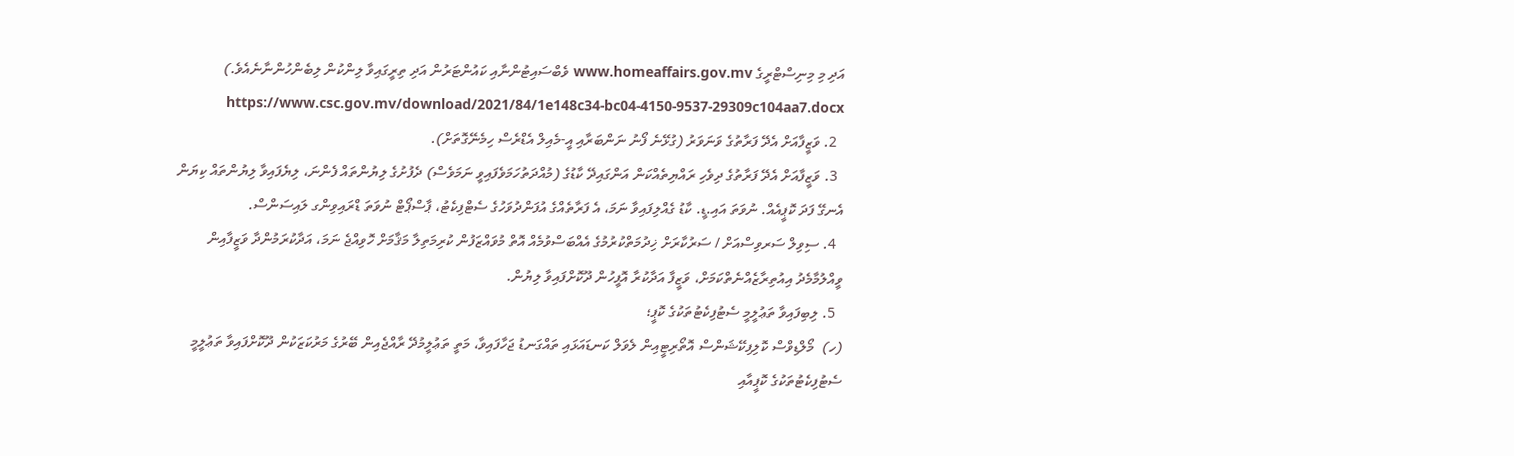އަދި މި މިނިސްޓްރީގެ www.homeaffairs.gov.mv ވެބްސައިޓުންނާއި ކައުންޓަރުން އަދި ތިރީގައިވާ ލިންކުން ލިބެންހުންނާނެއެވެ.) https://www.csc.gov.mv/download/2021/84/1e148c34-bc04-4150-9537-29309c104aa7.docx
  2. ވަޒީފާއަށް އެދޭ ފަރާތުގެ ވަނަވަރު (ގުޅޭނެ ފޯނު ނަންބަރާއި އީ-މެއިލް އެޑްރެސް ހިމެނޭގޮތަށް).
  3. ވަޒީފާއަށް އެދޭ ފަރާތުގެ ދިވެހި ރައްޔިތެއްކަން އަންގައިދޭ ކާޑުގެ (މުއްދަތުހަމަވެފައިވީ ނަމަވެސް) ދެފުށުގެ ލިޔުންތައް ފެންނަ، ލިޔެފައިވާ ލިޔުންތައް ކިޔަން އެނގޭ ފަދަ ކޮޕީއެއް. ނުވަތަ އައި.ޑީ. ކާޑު ގެއްލިފައިވާ ނަމަ، އެ ފަރާތެއްގެ އުފަންދުވަހުގެ ސެޓްފިކެޓު، ޕާސްޕޯޓް ނުވަތަ ޑްރައިވިންގ ލައިސަންސް.
  4. ސިވިލް ސަރވިސްއަށް / ސަރުކާރަށް ޚިދުމަތްކުރުމުގެ އެއްބަސްވުމެއް އޮތް މުވައްޒަފުން ކުރިމަތިލާ މަޤާމަށް ހޮވިއްޖެ ނަމަ، އަދާކުރަމުންދާ ވަޒީފާއިން ވީއްލުމާމެދު އިއުތިރާޒެއްނެތްކަމަށް، ވަޒީފާ އަދާކުރާ އޮފީހުން ދޫކޮށްފައިވާ ލިޔުން.
  5. ލިބިފައިވާ ތަޢުލީމީ ސެޓުފިކެޓުތަކުގެ ކޮޕީ؛
(ހ)  މޯލްޑިވްސް ކޮލިފިކޭޝަންސް އޮތޯރިޓީއިން ލެވަލް ކަނޑައަޅައި ތައްގަނޑު ޖަހާފައިވާ، މަތީ ތަޢުލީމުދޭ ރާއްޖެއިން ބޭރުގެ މަރުކަޒަކުން ދޫކޮށްފައިވާ ތަޢުލީމީ ސެޓުފިކެޓުތަކުގެ ކޮޕީއާއި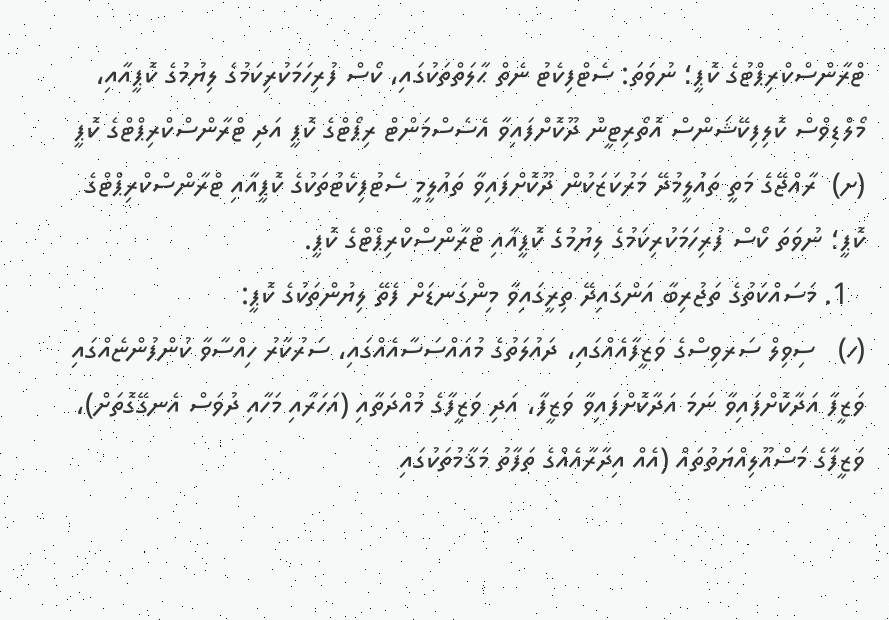ޓްރާންސްކްރިޕްޓުގެ ކޮޕީ؛ ނުވަތަ: ސެޓްފިކެޓު ނެތް ޙާލަތްތަކުގައި، ކޯސް ފުރިހަމަކުރިކަމުގެ ލިޔުމުގެ ކޮޕީއާއި، މޯލްޑިވްސް ކޮލިފިކޭޝަންސް އޮތޯރިޓީން ދޫކޮށްފައިވާ އެސެސްމަންޓް ރިޕޯޓްގެ ކޮޕީ އަދި ޓްރާންސްކްރިޕްޓްގެ ކޮޕީ
(ށ)  ރާއްޖޭގެ މަތީ ތައުލީމުދޭ މަރުކަޒަކުން ދޫކޮށްފައިވާ ތައުލީމީ ސެޓުފިކެޓުތަކުގެ ކޮޕީއާއި ޓްރާންސްކްރިޕްޓްގެ ކޮޕީ؛ ނުވަތަ ކޯސް ފުރިހަމަކުރިކަމުގެ ލިޔުމުގެ ކޮޕީއާއި ޓްރާންސްކްރިޕްޓްގެ ކޮޕީ.
  1. މަސައްކަތުގެ ތަޖުރިބާ އަންގައިދޭ ތިރީގައިވާ މިންގަނޑަށް ފެތޭ ލިޔުންތަކުގެ ކޮޕީ:
(ހ)   ސިވިލް ސަރވިސްގެ ވަޒީފާއެއްގައި، ދައުލަތުގެ މުއައްސަސާއެއްގައި، ސަރުކާރު ހިއްސާވާ ކުންފުންޏެއްގައި ވަޒީފާ އަދާކޮށްފައިވާ ނަމަ އަދާކޮށްފައިވާ ވަޒީފާ، އަދި ވަޒީފާގެ މުއްދަތާއި (އަހަރާއި މަހާއި ދުވަސް އެނގޭގޮތަށް)، ވަޒީފާގެ މަސްއޫލިއްޔަތުތައް (އެއް އިދާރާއެއްގެ ތަފާތު މަޤާމުތަކުގައި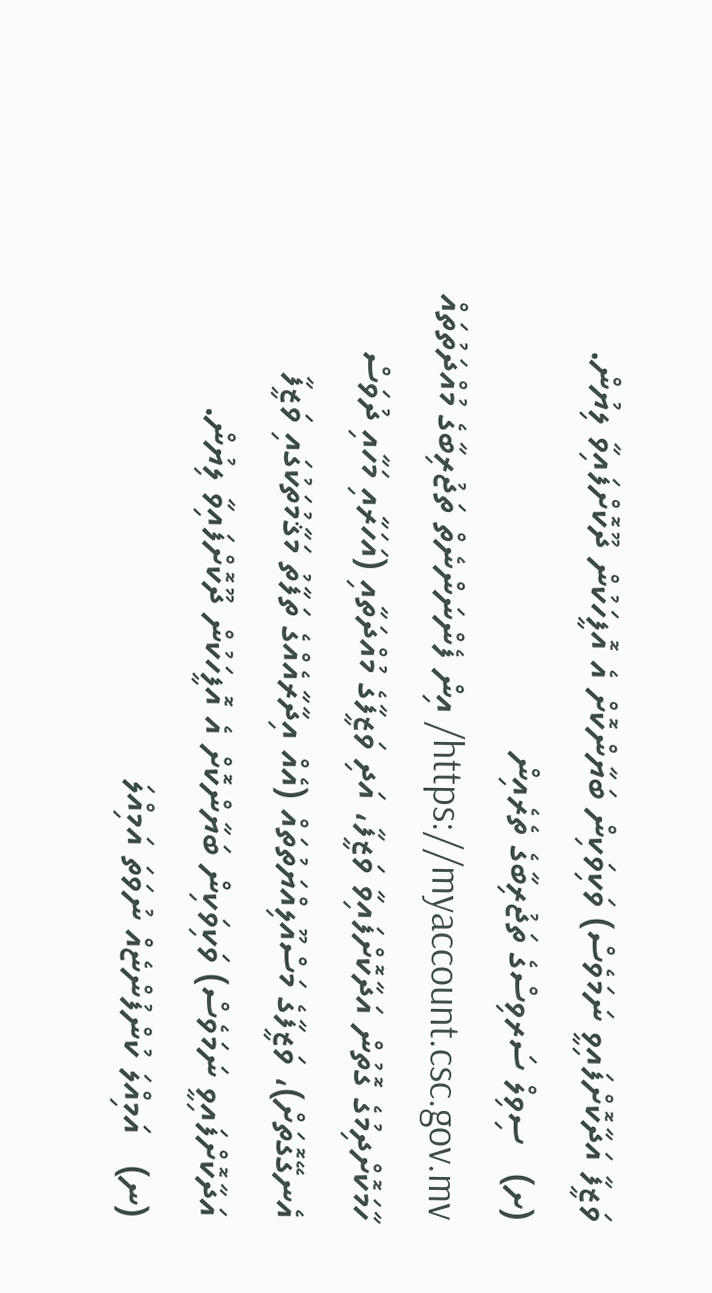ވަޒީފާ އަދާކޮށްފައިވީ ނަމަވެސް) ވަކިވަކިން ބަޔާންކޮށް އެ އޮފީހަކުން ދޫކޮށްފައިވާ ލިޔުން.
(ށ)   ސިވިލް ސަރވިސްގެ ތަޖުރިބާގެ ތެރެއިން https://myaccount.csc.gov.mv/ އިން ފެންނަންނެތް ތަޖުރިބާގެ މުއްދަތުތައް ހާމަކޮށްދިމުގެ ގޮތުން އަދާކޮށްފައިވާ ވަޒީފާ، އަދި ވަޒީފާގެ މުއްދަތާއި (އަހަރާއި މަހާއި ދުވަސް އެނގޭގޮތަށް)، ވަޒީފާގެ މަސްއޫލިއްޔަތުތައް (އެއް އިދާރާއެއްގެ ތަފާތު މަޤާމުތަކުގައި ވަޒީފާ އަދާކޮށްފައިވީ ނަމަވެސް) ވަކިވަކިން ބަޔާންކޮށް އެ އޮފީހަކުން ދޫކޮށްފައިވާ ލިޔުން.
(ނ)   އަމިއްލަ ކުންފުންޏެއް ނުވަތަ އަމިއްލަ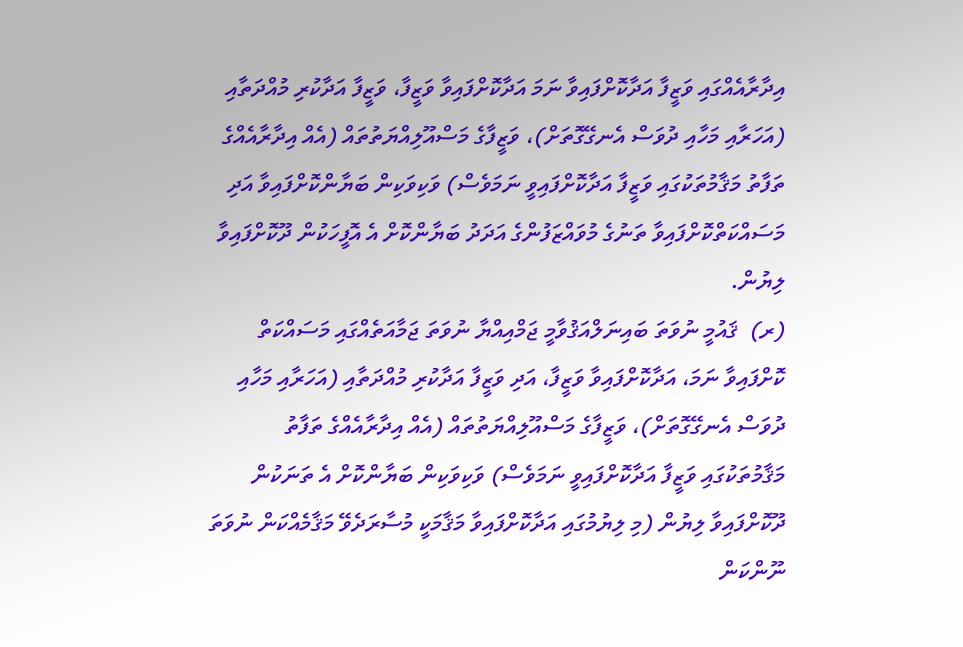އިދާރާއެއްގައި ވަޒީފާ އަދާކޮށްފައިވާ ނަމަ އަދާކޮށްފައިވާ ވަޒީފާ، ވަޒީފާ އަދާކުރި މުއްދަތާއި (އަހަރާއި މަހާއި ދުވަސް އެނގޭގޮތަށް)، ވަޒީފާގެ މަސްއޫލިއްޔަތުތައް (އެއް އިދާރާއެއްގެ ތަފާތު މަޤާމުތަކުގައި ވަޒީފާ އަދާކޮށްފައިވީ ނަމަވެސް) ވަކިވަކިން ބަޔާންކޮށްފައިވާ އަދި މަސައްކަތްކޮށްފައިވާ ތަނުގެ މުވައްޒަފުންގެ އަދަދު ބަޔާންކޮށް އެ އޮފީހަކުން ދޫކޮށްފައިވާ ލިޔުން.
(ރ)  ޤައުމީ ނުވަތަ ބައިނަލްއަޤުވާމީ ޖަމްއިއްޔާ ނުވަތަ ޖަމާއަތެއްގައި މަސައްކަތް ކޮށްފައިވާ ނަމަ، އަދާކޮށްފައިވާ ވަޒީފާ، އަދި ވަޒީފާ އަދާކުރި މުއްދަތާއި (އަހަރާއި މަހާއި ދުވަސް އެނގޭގޮތަށް)، ވަޒީފާގެ މަސްއޫލިއްޔަތުތައް (އެއް އިދާރާއެއްގެ ތަފާތު މަޤާމުތަކުގައި ވަޒީފާ އަދާކޮށްފައިވީ ނަމަވެސް) ވަކިވަކިން ބަޔާންކޮށް އެ ތަނަކުން ދޫކޮށްފައިވާ ލިޔުން (މި ލިޔުމުގައި އަދާކޮށްފައިވާ މަޤާމަކީ މުސާރަދެވޭ މަޤާމެއްކަން ނުވަތަ ނޫންކަން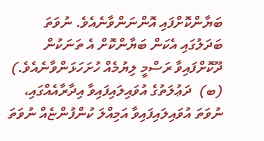ބަޔާންކޮށްފައި އޮންނަންވާނެއެވެ. ނުވަތަ ބަދަލުގައި އެކަން ބަޔާންކޮށް އެ ތަނަކުން ދޫކޮށްފައިވާ ރަސްމީ ލިޔުމެއް ހުށަހަޅަންވާނެއެވެ.)
(ބ)  ދަޢުލަތުގެ އުވައިލައިފައިވާ އިދާރާއެއްގައި، ނުވަތަ އުވައިލައިފައިވާ އަމިއްލަ ކުންފުންޏެއް ނުވަތަ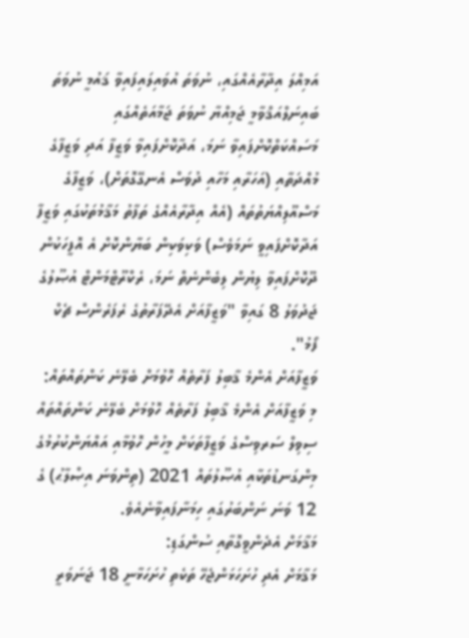އަމިއްލަ އިދާރާއެއްގައި، ނުވަތަ އުވައިލައިފައިވާ ޤައުމީ ނުވަތަ ބައިނަލްއަޤްވާމީ ޖަމިއްޔާ ނުވަތަ ޖަމާއަތެއްގައި މަސައްކަތްކޮށްފައިވާ ނަމަ، އަދާކޮށްފައިވާ ވަޒީފާ އަދި ވަޒީފާގެ މުއްދަތާއި (އަހަރާއި މަހާއި ދުވަސް އެނގޭގޮތަށް)، ވަޒީފާގެ މަސްއޫލިއްޔަތުތައް (އެއް އިދާރާއެއްގެ ތަފާތު މަޤާމުތަކުގައި ވަޒީފާ އަދާކޮށްފައިވީ ނަމަވެސް) ވަކިވަކިން ބަޔާންކޮށް އެ އޮފީހަކުން ދޫކޮށްފައިވާ ލިޔުން ލިބެންނެތް ނަމަ، ރެކްރޫޓްމަންޓް އުޞޫލުގެ ޖަދުވަލު 8 ގައިވާ "ވަޒީފާއަށް އެދޭފަރާތުގެ ރެފަރެންސް ޗެކް ފޯމު".
ވަޒީފާއަށް އެންމެ ޤާބިލު ފަރާތެއް ހޮވުމަށް ބެލޭނެ ކަންތައްތައް:
މި ވަޒީފާއަށް އެންމެ ޤާބިލު ފަރާތެއް ހޮވުމަށް ބެލޭނެ ކަންތައްތައް ސިވިލް ސަރވިސްގެ ވަޒީފާތަކަށް މީހުން ހޮވުމާއި އައްޔަންކުރުމުގެ މިންގަނޑުތަކާއި އުޞޫލުތައް 2021 (ތިންވަނަ އިޞްލާޙު) ގެ 12 ވަނަ ނަންބަރުގައި ހިމަނާފައިވާނެއެވެ.
މަޤާމަށް އެދެންވީގޮތާއި ސުންގަޑި:
މަޤާމަށް އެދި ހުށަހަޅަންޖެހޭ ތަކެތި ހުށަހަޅާނީ 18 ޖަނަވަރީ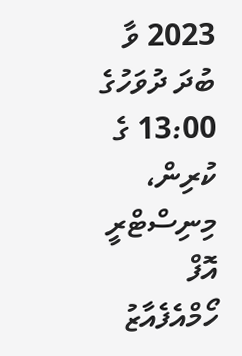2023 ވާ ބުދަ ދުވަހުގެ 13:00 ގެ ކުރިން، މިނިސްޓްރީ އޮފް ހޯމްއެފެއާޒު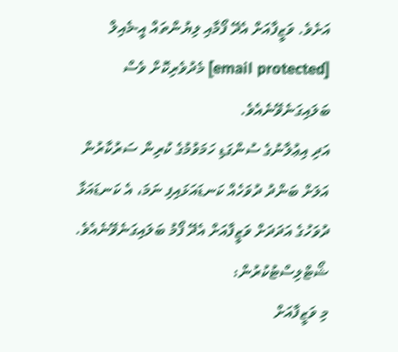އަށެވެ. ވަޒީފާއަށް އެދޭ ފޯމާއި ލިޔުންތައް އީ-މެއިލް  [email protected] މެދުވެރިކޮށް ވެސް ބަލައިގަނެވޭނެއެވެ.
އަދި އިޢުލާނުގެ ސުންގަޑި ހަމަވުމުގެ ކުރިން ސަރުކާރުން އަލަށް ބަންދު ދުވަހެއް ކަނޑައަޅައިފި ނަމަ، އެ ކަނޑައަޅާ ދުވަހުގެ އަދަދަށް ވަޒީފާއަށް އެދޭ ފޯމު ބަލައިގަނެވޭނެއެވެ.
ޝޯޓްލިސްޓުކުރުން:
މި ވަޒީފާއަށް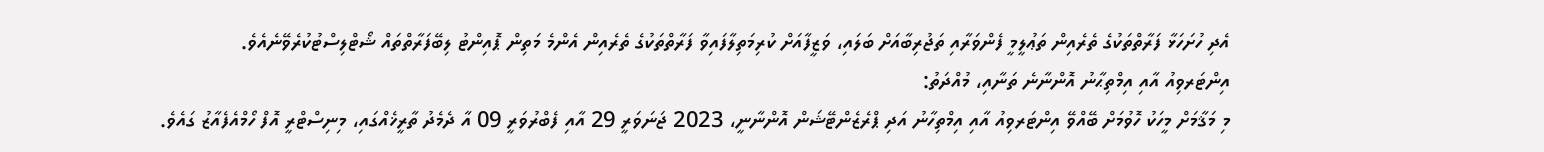އެދި ހުށަހަޅާ ފަރާތްތަކުގެ ތެރެއިން ތަޢުލީމީ ފެންވަރާއި ތަޖުރިބާއަށް ބަލައި، ވަޒީފާއަށް ކުރިމަތިލާފައިވާ ފަރާތްތަކުގެ ތެރެއިން އެންމެ މަތިން ޕޮއިންޓު ލިބޭފަރާތްތައް ޝޯޓްލިސްޓުކުރެވޭނެއެވެ.
އިންޓަރވިއު އާއި އިމްތިޙާނު އޮންނާނެ ތަނާއި، މުއްދަތު:
މި މަޤާމަށް މީހަކު ހޮވުމަށް ބޭއްވޭ އިންޓަރވިއު އާއި އިމްތިހާނު އަދި ޕްރެޒެންޓޭޝަން އޮންނާނީ، 2023 ޖަނަވަރީ 29 އާއި ފެބްރުވަރީ 09 އާ ދެމެދު ތާރީޚެއްގައި، މިނިސްޓްރީ އޮފް ހޯމްއެފެއާޒު ގައެވެ.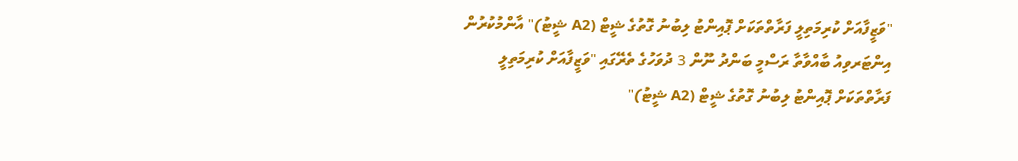"ވަޒީފާއަށް ކުރިމަތިލީ ފަރާތްތަކަށް ޕޮއިންޓު ލިބުނު ގޮތުގެ ޝީޓް (A2 ޝީޓު)" އާންމުކުރުން
އިންޓަރވިއު ބާއްވާތާ ރަސްމީ ބަންދު ނޫން 3 ދުވަހުގެ ތެރޭގައި "ވަޒީފާއަށް ކުރިމަތިލީ ފަރާތްތަކަށް ޕޮއިންޓު ލިބުނު ގޮތުގެ ޝީޓް (A2 ޝީޓު)"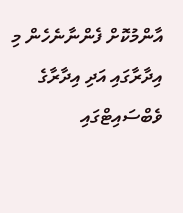އާންމުކޮށް ފެންނާނެހެން މި އިދާރާގައި އަދި އިދާރާގެ ވެބްސައިޓްގައި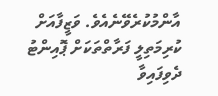އާންމުކުރެވޭނެއެވެ. ވަޒީފާއަށް ކުރިމަތިލީ ފަރާތްތަކަށް ޕޮއިންޓު ދެވިފައިވާ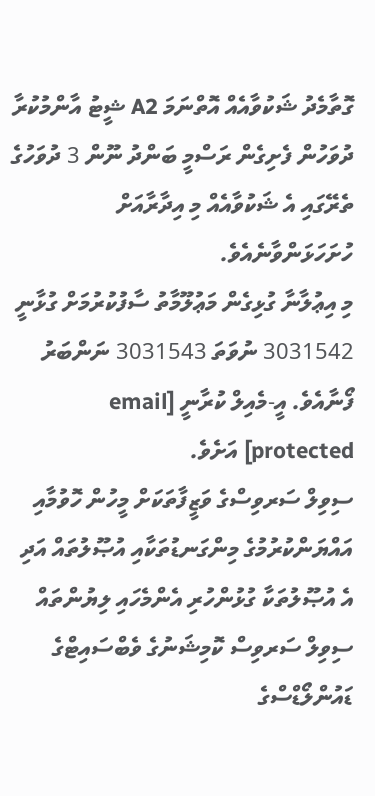ގޮތާމެދު ޝަކުވާއެއް އޮތްނަމަ A2 ޝީޓު އާންމުކުރާ ދުވަހުން ފެށިގެން ރަސްމީ ބަންދު ނޫން 3 ދުވަހުގެ ތެރޭގައި އެ ޝަކުވާއެއް މި އިދާރާއަށް ހުށަހަޅަންވާނެއެވެ.
މި އިޢުލާނާ ގުޅިގެން މަޢުލޫމާތު ސާފުކުރުމަށް ގުޅާނީ 3031542 ނުވަތަ 3031543 ނަންބަރު ފޯނާއެވެ. އީ-މެއިލް ކުރާނީ [email protected] އަށެވެ.
ސިވިލް ސަރވިސްގެ ވަޒީފާތަކަށް މީހުން ހޮވުމާއި އައްޔަންކުރުމުގެ މިންގަނޑުތަކާއި އުޞޫލުތައް އަދި އެ އުޞޫލުތަކާ ގުޅުންހުރި އެންމެހައި ލިޔުންތައް ސިވިލް ސަރވިސް ކޮމިޝަނުގެ ވެބްސައިޓްގެ ޑައުންލޯޑްސްގެ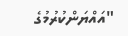"އައްޔަންކުރުމުގެ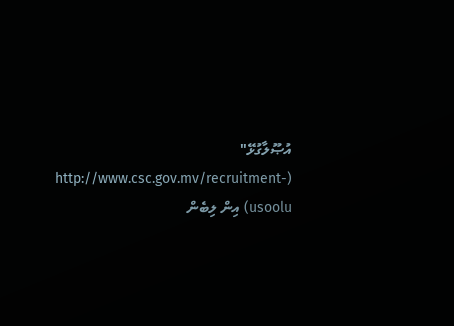އުޞޫލާގުޅޭ" (http://www.csc.gov.mv/recruitment-usoolu) އިން ލިބެން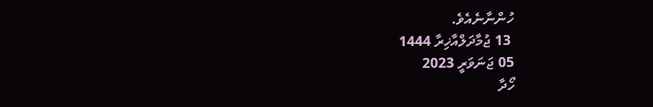ހުންނާނެއެވެ.
 13 ޖުމާދަލްއާޚިރާ 1444
05 ޖަނަވަރީ 2023
ހޯދާ